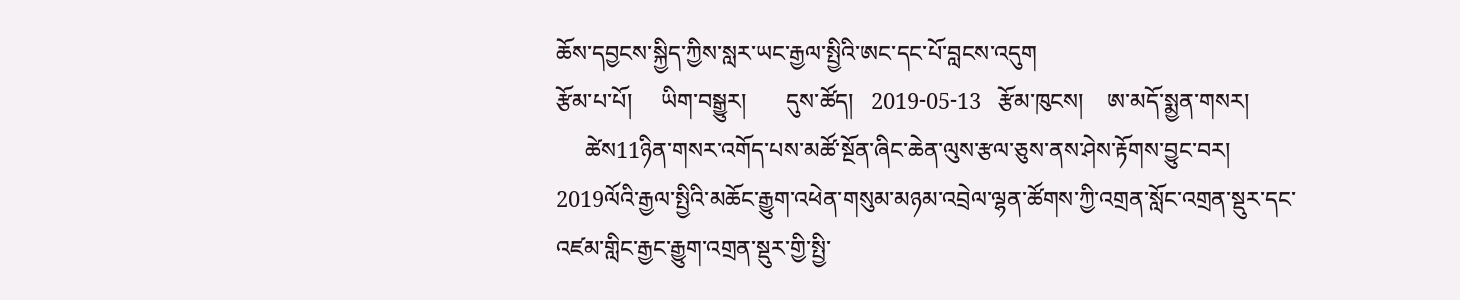ཆོས་དབྱངས་སྐྱིད་ཀྱིས་སླར་ཡང་རྒྱལ་སྤྱིའི་ཨང་དང་པོ་བླངས་འདུག
རྩོམ་པ་པོ།     ཡིག་བསྒྱུར།       དུས་ཚོད།   2019-05-13   རྩོམ་ཁུངས།    ཨ་མདོ་སྨྱན་གསར།
     ཚེས11ཉིན་གསར་འགོད་པས་མཚོ་སྔོན་ཞིང་ཆེན་ལུས་རྩལ་ཅུས་ནས་ཤེས་རྟོགས་བྱུང་བར། 2019ལོའི་རྒྱལ་སྤྱིའི་མཆོང་རྒྱུག་འཕེན་གསུམ་མཉམ་འབྲེལ་ལྷན་ཚོགས་ཀྱི་འགྲན་སློང་འགྲན་སྡུར་དང་འཛམ་གླིང་རྒྱང་རྒྱུག་འགྲན་སྡུར་གྱི་སྤྱི་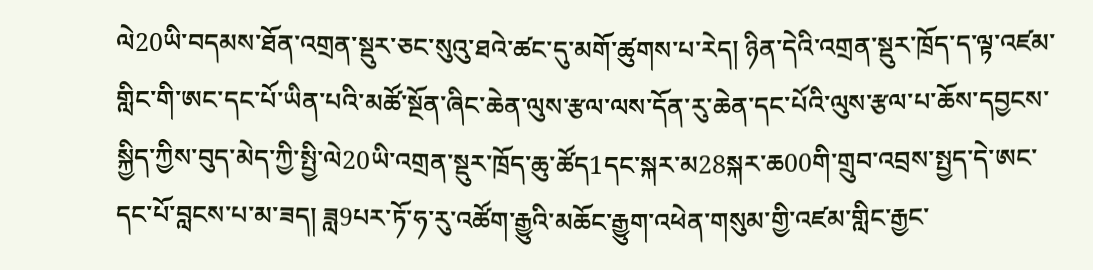ལེ20ཡི་བདམས་ཐོན་འགྲན་སྡུར་ཅང་སུའུ་ཐའེ་ཚང་དུ་མགོ་ཚུགས་པ་རེད། ཉིན་དེའི་འགྲན་སྡུར་ཁྲོད་ད་ལྟ་འཛམ་གླིང་གི་ཨང་དང་པོ་ཡིན་པའི་མཚོ་སྔོན་ཞིང་ཆེན་ལུས་རྩལ་ལས་དོན་རུ་ཆེན་དང་པོའི་ལུས་རྩལ་པ་ཆོས་དབྱངས་སྐྱིད་ཀྱིས་བུད་མེད་ཀྱི་སྤྱི་ལེ20ཡི་འགྲན་སྡུར་ཁྲོད་ཆུ་ཚོད1དང་སྐར་མ28སྐར་ཆ00གི་གྲུབ་འབྲས་སྤྱད་དེ་ཨང་དང་པོ་བླངས་པ་མ་ཟད། ཟླ9པར་ཏོ་ཧ་རུ་འཚོག་རྒྱུའི་མཆོང་རྒྱུག་འཕེན་གསུམ་གྱི་འཛམ་གླིང་རྒྱང་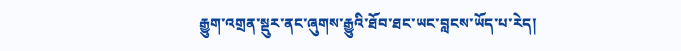རྒྱུག་འགྲན་སྡུར་ནང་ཞུགས་རྒྱུའི་ཐོབ་ཐང་ཡང་བླངས་ཡོད་པ་རེད།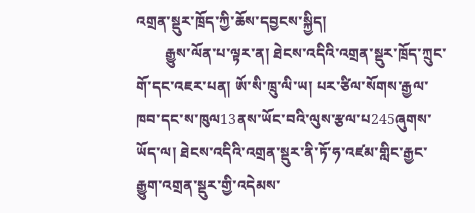འགྲན་སྡུར་ཁྲོད་ཀྱི་ཆོས་དབྱངས་སྐྱིད།
        རྒྱུས་ལོན་པ་ལྟར་ན། ཐེངས་འདིའི་འགྲན་སྡུར་ཁྲོད་ཀྲུང་གོ་དང་འཇར་པན། ཨོ་སི་ཁྲུ་ལི་ཡ། པར་ཙིལ་སོགས་རྒྱལ་ཁབ་དང་ས་ཁུལ13ནས་ཡོང་བའི་ལུས་རྩལ་པ245ཞུགས་ཡོད་ལ། ཐེངས་འདིའི་འགྲན་སྡུར་ནི་ཏོ་ཧ་འཛམ་གླིང་རྒྱང་རྒྱུག་འགྲན་སྡུར་གྱི་འདེམས་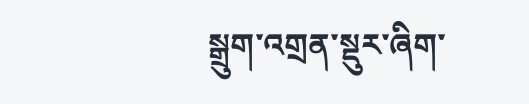སྒྲུག་འགྲན་སྡུར་ཞིག་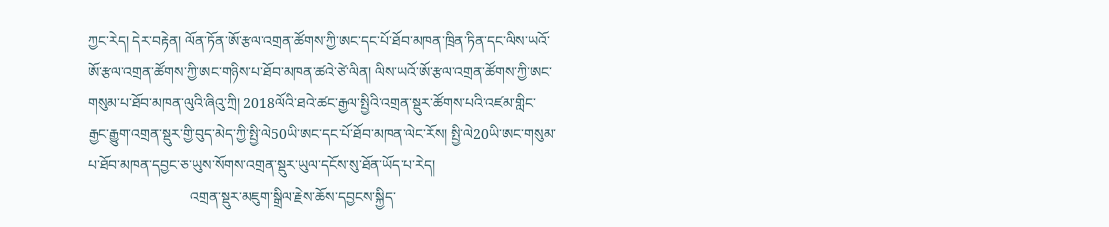ཀྱང་རེད། དེར་བརྟེན། ལོན་ཏོན་ཨོ་རྩལ་འགྲན་ཚོགས་ཀྱི་ཨང་དང་པོ་ཐོབ་མཁན་ཁྲིན་ཏིན་དང་ལིས་ཡའོ་ཨོ་རྩལ་འགྲན་ཚོགས་ཀྱི་ཨང་གཉིས་པ་ཐོབ་མཁན་ཚའེ་ཙེ་ལིན། ལིས་ཡའོ་ཨོ་རྩལ་འགྲན་ཚོགས་ཀྱི་ཨང་གསུམ་པ་ཐོབ་མཁན་ལུའི་ཞིའུ་ཀྲི། 2018ལོའི་ཐའེ་ཚང་རྒྱལ་སྤྱིའི་འགྲན་སྡུར་ཚོགས་པའི་འཛམ་གླིང་རྒྱང་རྒྱུག་འགྲན་སྡུར་གྱི་བུད་མེད་ཀྱི་སྤྱི་ལེ50ཡི་ཨང་དང་པོ་ཐོབ་མཁན་ལེང་རོས། སྤྱི་ལེ20ཡི་ཨང་གསུམ་པ་ཐོབ་མཁན་དབྱང་ཅ་ཡུས་སོགས་འགྲན་སྡུར་ཡུལ་དངོས་སུ་ཐོན་ཡོད་པ་རེད།
                            འགྲན་སྡུར་མཇུག་སྒྲིལ་རྗེས་ཆོས་དབྱངས་སྐྱིད་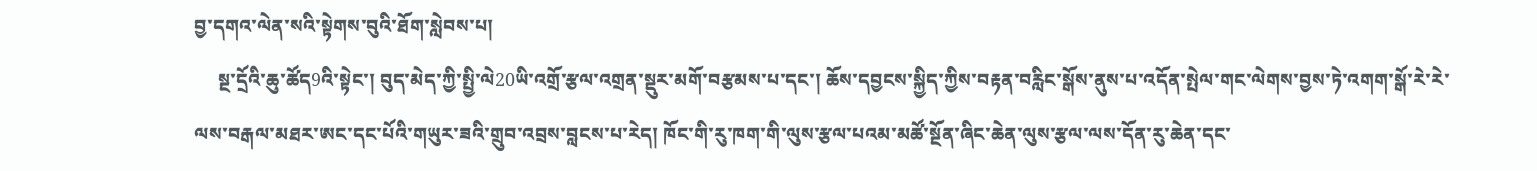བྱ་དགའ་ལེན་སའི་སྟེགས་བུའི་ཐོག་སླེབས་པ།
     སྔ་དྲོའི་ཆུ་ཚོད9འི་སྟེང་། བུད་མེད་ཀྱི་སྤྱི་ལེ20ཡི་འགྲོ་རྩལ་འགྲན་སྡུར་མགོ་བརྩམས་པ་དང་། ཆོས་དབྱངས་སྐྱིད་ཀྱིས་བརྟན་བརླིང་སྒོས་ནུས་པ་འདོན་སྤེལ་གང་ལེགས་བྱས་ཏེ་འགག་སྒོ་རེ་རེ་ལས་བརྒལ་མཐར་ཨང་དང་པོའི་གཡུར་ཟའི་གྲུབ་འབྲས་བླངས་པ་རེད། ཁོང་གི་རུ་ཁག་གི་ལུས་རྩལ་པའམ་མཚོ་སྔོན་ཞིང་ཆེན་ལུས་རྩལ་ལས་དོན་རུ་ཆེན་དང་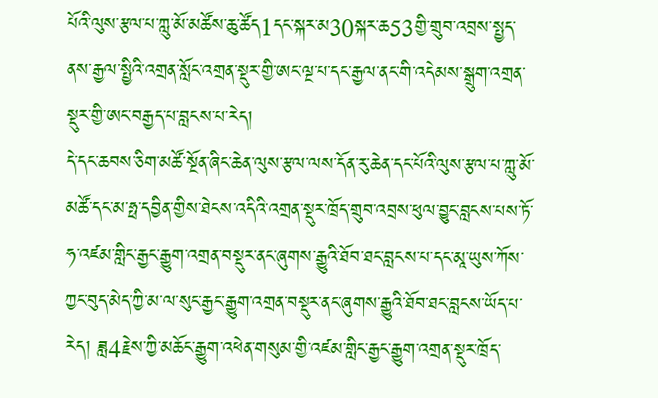པོའི་ལུས་རྩལ་པ་ཀླུ་མོ་མཚོས་ཆུ་ཚོད1དང་སྐར་མ30སྐར་ཆ53གྱི་གྲུབ་འབྲས་སྤྱད་ནས་རྒྱལ་སྤྱིའི་འགྲན་སློང་འགྲན་སྡུར་གྱི་ཨང་ལྔ་པ་དང་རྒྱལ་ནང་གི་འདེམས་སྒྲུག་འགྲན་སྡུར་གྱི་ཨང་བརྒྱད་པ་བླངས་པ་རེད།
དེ་དང་ཆབས་ཅིག་མཚོ་སྔོན་ཞིང་ཆེན་ལུས་རྩལ་ལས་དོན་རུ་ཆེན་དང་པོའི་ལུས་རྩལ་པ་ཀླུ་མོ་མཚོ་དང་མ་ཧྥ་དབྱིན་གྱིས་ཐེངས་འདིའི་འགྲན་སྡུར་ཁྲོད་གྲུབ་འབྲས་ཕུལ་བྱུང་བླངས་པས་ཏོ་ཧ་འཛམ་གླིང་རྒྱང་རྒྱུག་འགྲན་བསྡུར་ནང་ཞུགས་རྒྱུའི་ཐོབ་ཐང་བླངས་པ་དང་མཱ་ཡུས་ཀོས་ཀྱང་བུད་མེད་ཀྱི་མ་ལ་སུང་རྒྱང་རྒྱུག་འགྲན་བསྡུར་ནང་ཞུགས་རྒྱུའི་ཐོབ་ཐང་བླངས་ཡོད་པ་རེད། ཟླ4རྗེས་ཀྱི་མཆོང་རྒྱུག་འཕེན་གསུམ་གྱི་འཛམ་གླིང་རྒྱང་རྒྱུག་འགྲན་སྡུར་ཁྲོད་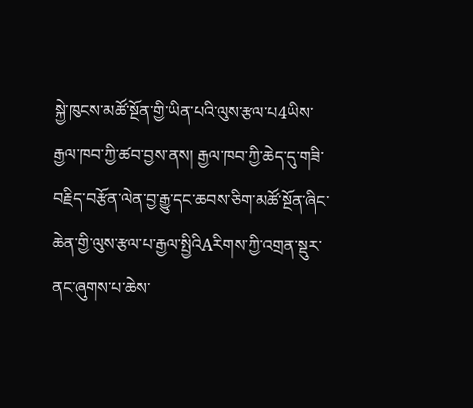སྐྱེ་ཁུངས་མཚོ་སྔོན་གྱི་ཡིན་པའི་ལུས་རྩལ་པ4ཡིས་རྒྱལ་ཁབ་ཀྱི་ཚབ་བྱས་ནས། རྒྱལ་ཁབ་ཀྱི་ཆེད་དུ་གཟི་བརྗིད་བརྩོན་ལེན་བྱ་རྒྱུ་དང་ཆབས་ཅིག་མཚོ་སྔོན་ཞིང་ཆེན་གྱི་ལུས་རྩལ་པ་རྒྱལ་སྤྱིའིAརིགས་ཀྱི་འགྲན་སྡུར་ནང་ཞུགས་པ་ཆེས་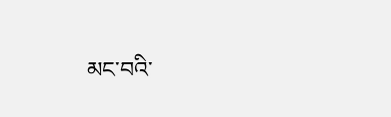མང་བའི་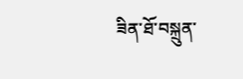ཟིན་ཐོ་བསྐྲུན་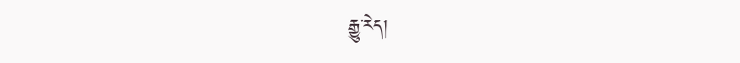རྒྱུ་རེད།